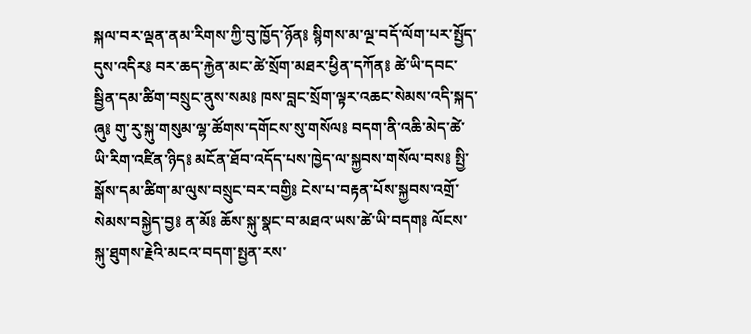སྐལ་བར་ལྡན་ནམ་རིགས་ཀྱི་བུ་ཁྱོད་ཉོན༔ སྙིགས་མ་ལྔ་བདོ་ལོག་པར་སྤྱོད་དུས་འདིར༔ བར་ཆད་རྐྱེན་མང་ཚེ་སྲོག་མཐར་ཕྱིན་དཀོན༔ ཚེ་ཡི་དབང་སྦྱིན་དམ་ཚིག་བསྲུང་ནུས་སམ༔ ཁས་བླང་སྲོག་ལྟར་འཆང་སེམས་འདི་སྐད་ཞུ༔ གུ་རུ་སྐུ་གསུམ་ལྷ་ཚོགས་དགོངས་སུ་གསོལ༔ བདག་ནི་འཆི་མེད་ཚེ་ཡི་རིག་འཛིན་ཉིད༔ མངོན་ཐོབ་འདོད་པས་ཁྱེད་ལ་སྐྱབས་གསོལ་བས༔ སྤྱི་སྒོས་དམ་ཚིག་མ་ལུས་བསྲུང་བར་བགྱི༔ ངེས་པ་བརྟན་པོས་སྐྱབས་འགྲོ་སེམས་བསྐྱེད་བྱ༔ ན་མོ༔ ཆོས་སྐུ་སྣང་བ་མཐའ་ཡས་ཚེ་ཡི་བདག༔ ལོངས་སྐུ་ཐུགས་རྗེའི་མངའ་བདག་སྤྱན་རས་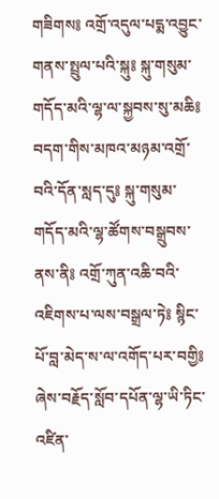གཟིགས༔ འགྲོ་འདུལ་པདྨ་འབྱུང་གནས་སྤྲུལ་པའི་སྐུ༔ སྐུ་གསུམ་གདོད་མའི་ལྷ་ལ་སྐྱབས་སུ་མཆི༔ བདག་གིས་མཁའ་མཉམ་འགྲོ་བའི་དོན་སླད་དུ༔ སྐུ་གསུམ་གདོད་མའི་ལྷ་ཚོགས་བསྒྲུབས་ནས་ནི༔ འགྲོ་ཀུན་འཆི་བའི་འཇིགས་པ་ལས་བསྒྲལ་ཏེ༔ སྙིང་པོ་བླ་མེད་ས་ལ་འགོད་པར་བགྱི༔ ཞེས་བརྗོད་སློབ་དཔོན་ལྷ་ཡི་ཏིང་འཛིན་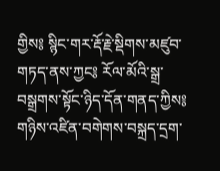གྱིས༔ སྙིང་གར་རྡོ་རྗེ་སྡིགས་མཛུབ་གཏད་ནས་ཀྱང༔ རོལ་མོའི་སྒྲ་བསྒྲགས་སྟོང་ཉིད་དོན་གནད་ཀྱིས༔ གཉིས་འཛིན་བགེགས་བསྐྲད་དྲག་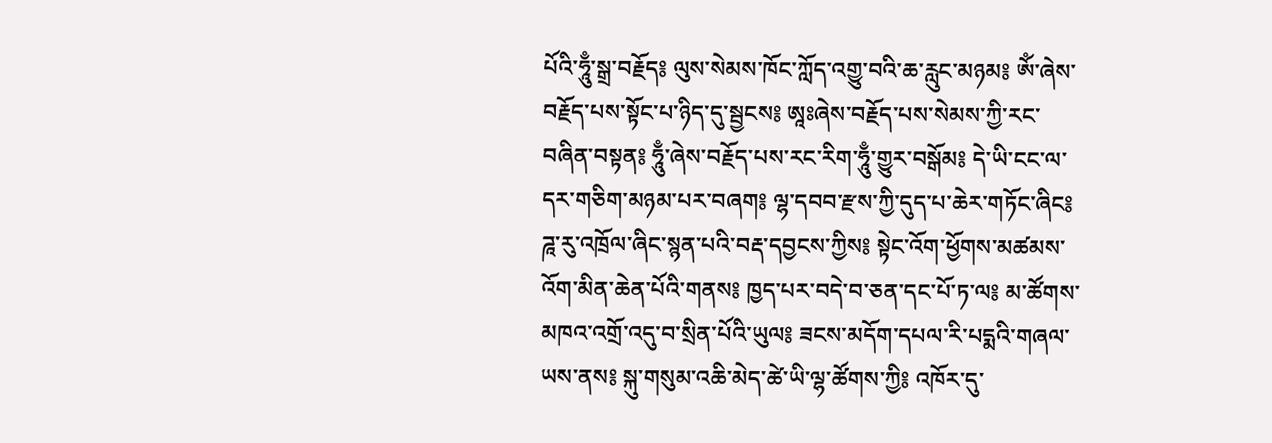པོའི་ཧཱུྃ་སྒྲ་བརྗོད༔ ལུས་སེམས་ཁོང་ཀློད་འགྱུ་བའི་ཆ་རླུང་མཉམ༔ ཨོཾ་ཞེས་བརྗོད་པས་སྟོང་པ་ཉིད་དུ་སྦྱངས༔ ཨཱཿཞེས་བརྗོད་པས་སེམས་ཀྱི་རང་བཞིན་བསྟན༔ ཧཱུྃ་ཞེས་བརྗོད་པས་རང་རིག་ཧཱུྃ་གྱུར་བསྒོམ༔ དེ་ཡི་ངང་ལ་དར་གཅིག་མཉམ་པར་བཞག༔ ལྷ་དབབ་རྫས་ཀྱི་དུད་པ་ཆེར་གཏོང་ཞིང༔ ཌཱ་རུ་འཁྲོལ་ཞིང་སྙན་པའི་བརྡ་དབྱངས་ཀྱིས༔ སྟེང་འོག་ཕྱོགས་མཚམས་འོག་མིན་ཆེན་པོའི་གནས༔ ཁྱད་པར་བདེ་བ་ཅན་དང་པོ་ཏ་ལ༔ མ་ཚོགས་མཁའ་འགྲོ་འདུ་བ་སྲིན་པོའི་ཡུལ༔ ཟངས་མདོག་དཔལ་རི་པདྨའི་གཞལ་ཡས་ནས༔ སྐུ་གསུམ་འཆི་མེད་ཚེ་ཡི་ལྷ་ཚོགས་ཀྱི༔ འཁོར་དུ་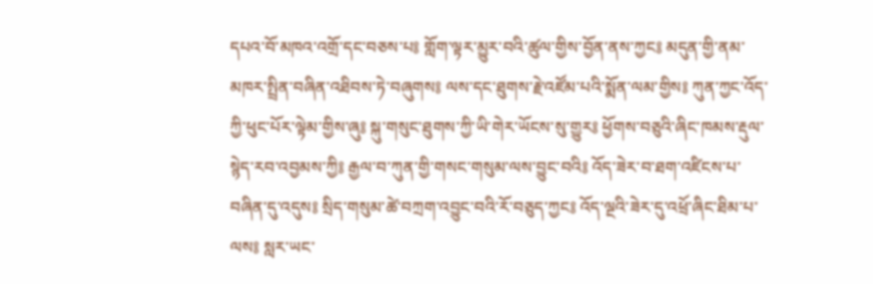དཔའ་བོ་མཁའ་འགྲོ་དང་བཅས་པ༔ གློག་ལྟར་མྱུར་བའི་ཚུལ་གྱིས་བྱོན་ནས་ཀྱང༔ མདུན་གྱི་ནམ་མཁར་སྤྲིན་བཞིན་འཐིབས་ཏེ་བཞུགས༔ ལས་དང་ཐུགས་རྗེ་འཛོམ་པའི་སྨོན་ལམ་གྱིས༔ ཀུན་ཀྱང་འོད་ཀྱི་ཕུང་པོར་ལྟེམ་གྱིས་ཞུ༔ སྐུ་གསུང་ཐུགས་ཀྱི་ཡི་གེར་ཡོངས་སུ་གྱུར༔ ཕྱོགས་བཅུའི་ཞིང་ཁམས་རྡུལ་སྙེད་རབ་འབྱམས་ཀྱི༔ རྒྱལ་བ་ཀུན་གྱི་གསང་གསུམ་ལས་བྱུང་བའི༔ འོད་ཟེར་བ་ཐག་འཛིངས་པ་བཞིན་དུ་འདུས༔ སྲིད་གསུམ་ཚེ་བཀྲག་འབྱུང་བའི་རོ་བཅུད་ཀྱང༔ འོད་ལྔའི་ཟེར་དུ་འཕྲོ་ཞིང་ཐིམ་པ་ལས༔ སླར་ཡང་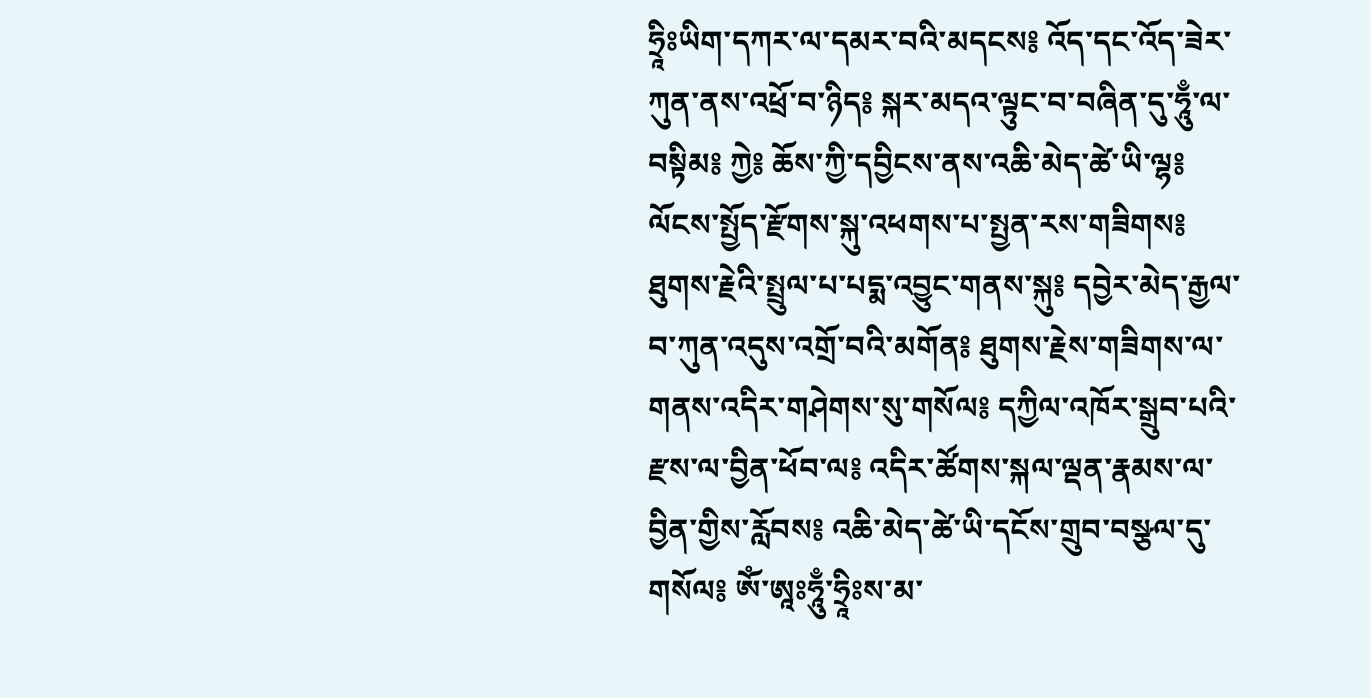ཧྲཱིཿཡིག་དཀར་ལ་དམར་བའི་མདངས༔ འོད་དང་འོད་ཟེར་ཀུན་ནས་འཕྲོ་བ་ཉིད༔ སྐར་མདའ་ལྟུང་བ་བཞིན་དུ་ཧཱུྃ་ལ་བསྟིམ༔ ཀྱེ༔ ཆོས་ཀྱི་དབྱིངས་ནས་འཆི་མེད་ཚེ་ཡི་ལྷ༔ ལོངས་སྤྱོད་རྫོགས་སྐུ་འཕགས་པ་སྤྱན་རས་གཟིགས༔ ཐུགས་རྗེའི་སྤྲུལ་པ་པདྨ་འབྱུང་གནས་སྐུ༔ དབྱེར་མེད་རྒྱལ་བ་ཀུན་འདུས་འགྲོ་བའི་མགོན༔ ཐུགས་རྗེས་གཟིགས་ལ་གནས་འདིར་གཤེགས་སུ་གསོལ༔ དཀྱིལ་འཁོར་སྒྲུབ་པའི་རྫས་ལ་བྱིན་ཕོབ་ལ༔ འདིར་ཚོགས་སྐལ་ལྡན་རྣམས་ལ་བྱིན་གྱིས་རློབས༔ འཆི་མེད་ཚེ་ཡི་དངོས་གྲུབ་བསྩལ་དུ་གསོལ༔ ཨོཾ་ཨཱཿཧཱུྃ་ཧྲཱིཿས་མ་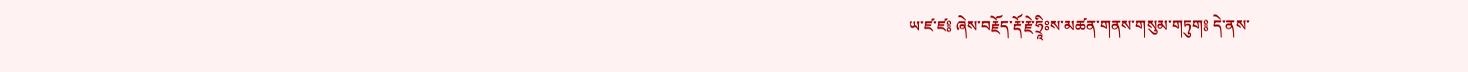ཡ་ཛ་ཛ༔ ཞེས་བརྗོད་རྡོ་རྗེ་ཧྲཱིཿས་མཚན་གནས་གསུམ་གཏུག༔ དེ་ནས་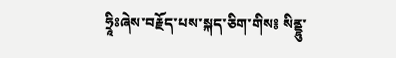ཧྲཱིཿཞེས་བརྗོད་པས་སྐད་ཅིག་གིས༔ སིནྡྷུ་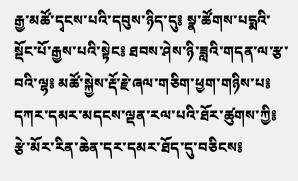རྒྱ་མཚོ་དྭངས་པའི་དབུས་ཉིད་དུ༔ སྣ་ཚོགས་པདྨའི་སྡོང་པོ་རྒྱས་པའི་སྟེང༔ ཐབས་ཤེས་ཉི་ཟླའི་གདན་ལ་རྩ་བའི་ལྷ༔ མཚོ་སྐྱེས་རྡོ་རྗེ་ཞལ་གཅིག་ཕྱག་གཉིས་པ༔ དཀར་དམར་མདངས་ལྡན་རལ་པའི་ཐོར་ཚུགས་ཀྱི༔ རྩེ་མོར་རིན་ཆེན་དར་དམར་ཐོད་དུ་བཅིངས༔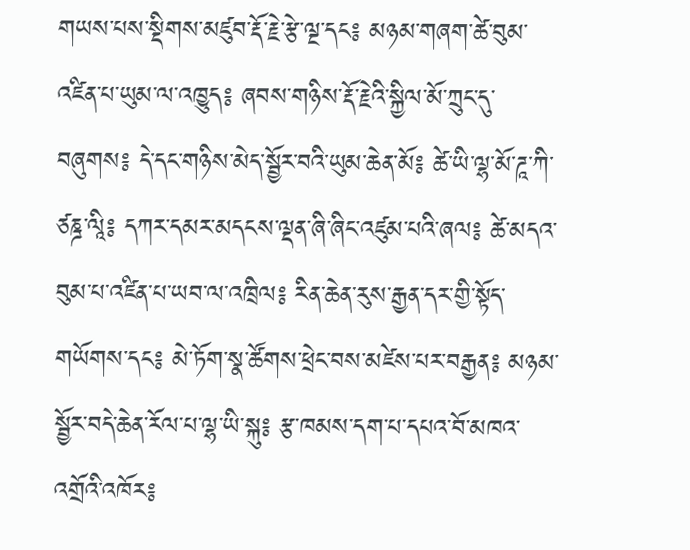གཡས་པས་སྡིགས་མཛུབ་རྡོ་རྗེ་རྩེ་ལྔ་དང༔ མཉམ་གཞག་ཚེ་བུམ་འཛིན་པ་ཡུམ་ལ་འཁྱུད༔ ཞབས་གཉིས་རྡོ་རྗེའི་སྐྱིལ་མོ་ཀྲུང་དུ་བཞུགས༔ དེ་དང་གཉིས་མེད་སྦྱོར་བའི་ཡུམ་ཆེན་མོ༔ ཚེ་ཡི་ལྷ་མོ་ཌཱ་ཀི་ཙཎྜ་ལཱི༔ དཀར་དམར་མདངས་ལྡན་ཞི་ཞིང་འཛུམ་པའི་ཞལ༔ ཚེ་མདའ་བུམ་པ་འཛིན་པ་ཡབ་ལ་འཁྲིལ༔ རིན་ཆེན་རུས་རྒྱན་དར་གྱི་སྟོད་གཡོགས་དང༔ མེ་ཏོག་སྣ་ཚོགས་ཕྲེང་བས་མཛེས་པར་བརྒྱན༔ མཉམ་སྦྱོར་བདེ་ཆེན་རོལ་པ་ལྷ་ཡི་སྐུ༔ རྩ་ཁམས་དག་པ་དཔའ་བོ་མཁའ་འགྲོའི་འཁོར༔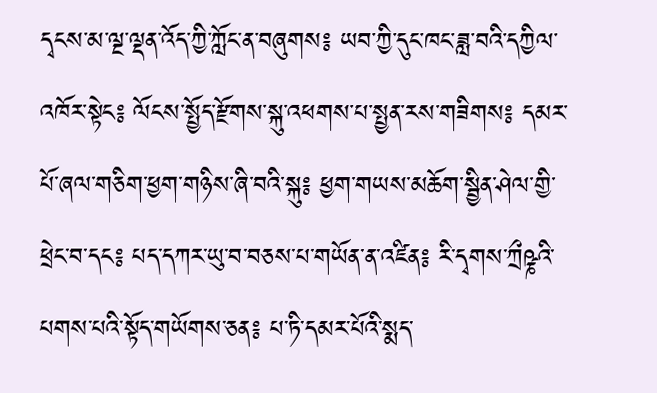དྭངས་མ་ལྔ་ལྡན་འོད་ཀྱི་ཀློང་ན་བཞུགས༔ ཡབ་ཀྱི་དུང་ཁང་ཟླ་བའི་དཀྱིལ་འཁོར་སྟེང༔ ལོངས་སྤྱོད་རྫོགས་སྐུ་འཕགས་པ་སྤྱན་རས་གཟིགས༔ དམར་པོ་ཞལ་གཅིག་ཕྱག་གཉིས་ཞི་བའི་སྐུ༔ ཕྱག་གཡས་མཆོག་སྦྱིན་ཤེལ་གྱི་ཕྲེང་བ་དང༔ པད་དཀར་ཡུ་བ་བཅས་པ་གཡོན་ན་འཛིན༔ རི་དྭགས་ཀྲྀཥྞའི་པགས་པའི་སྟོད་གཡོགས་ཅན༔ པ་ཏི་དམར་པོའི་སྨད་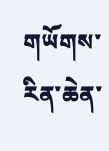གཡོགས་རིན་ཆེན་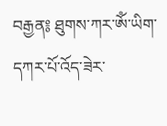བརྒྱན༔ ཐུགས་ཀར་ཨོཾ་ཡིག་དཀར་པོ་འོད་ཟེར་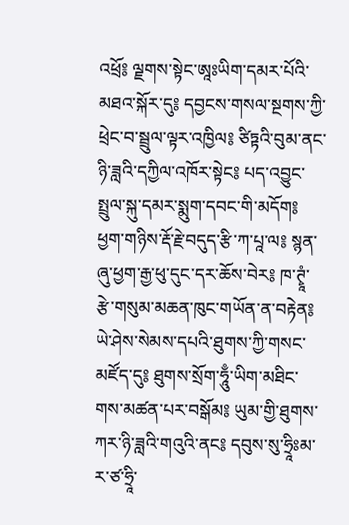འཕྲོ༔ ལྗགས་སྟེང་ཨཱཿཡིག་དམར་པོའི་མཐའ་སྐོར་དུ༔ དབྱངས་གསལ་སྔགས་ཀྱི་ཕྲེང་བ་སྦྲུལ་ལྟར་འཁྱིལ༔ ཙིཏྟའི་བུམ་ནང་ཉི་ཟླའི་དཀྱིལ་འཁོར་སྟེང༔ པད་འབྱུང་སྤྲུལ་སྐུ་དམར་སྨུག་དབང་གི་མདོག༔ ཕྱག་གཉིས་རྡོ་རྗེ་བདུད་རྩི་ཀ་པཱ་ལ༔ སྙན་ཞུ་ཕྱག་རྒྱ་ཕུ་དུང་དར་ཆོས་བེར༔ ཁ་ཊྭཱཾ་རྩེ་གསུམ་མཆན་ཁུང་གཡོན་ན་བརྟེན༔ ཡེ་ཤེས་སེམས་དཔའི་ཐུགས་ཀྱི་གསང་མཛོད་དུ༔ ཐུགས་སྲོག་ཧཱུྃ་ཡིག་མཐིང་གས་མཚན་པར་བསྒོམ༔ ཡུམ་གྱི་ཐུགས་ཀར་ཉི་ཟླའི་གའུའི་ནང༔ དབུས་སུ་ཧྲཱིཿམ་ར་ཙ་ཧྲཱི་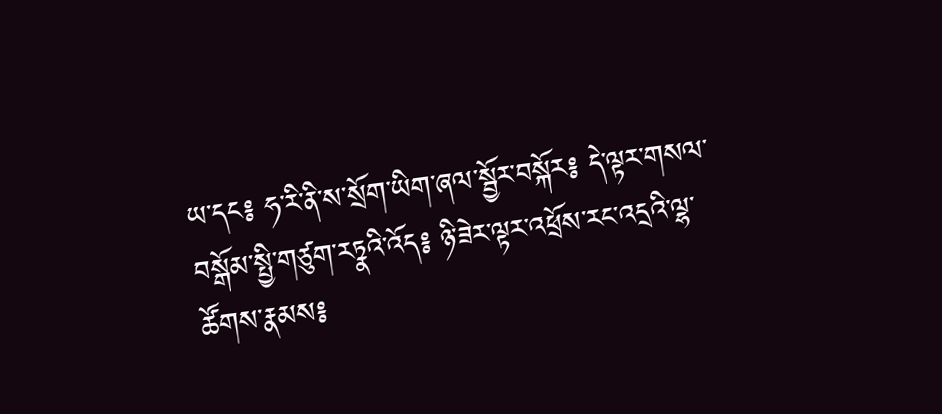ཡ་དང༔ ཧ་རི་ནི་ས་སྲོག་ཡིག་ཞལ་སྦྱོར་བསྐོར༔ དེ་ལྟར་གསལ་བསྒོམ་སྤྱི་གཙུག་རཏྣའི་འོད༔ ཉི་ཟེར་ལྟར་འཕྲོས་རང་འདྲའི་ལྷ་ཚོགས་རྣམས༔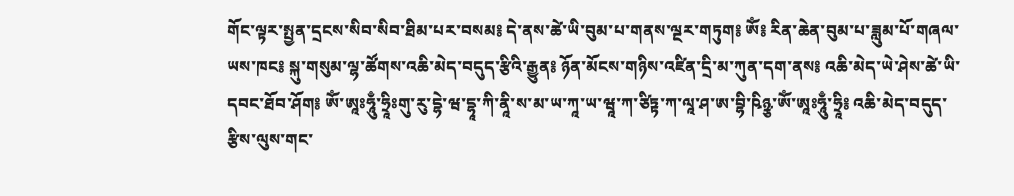གོང་ལྟར་སྤྱན་དྲངས་སིབ་སིབ་ཐིམ་པར་བསམ༔ དེ་ནས་ཚེ་ཡི་བུམ་པ་གནས་ལྔར་གཏུག༔ ཨོཾ༔ རིན་ཆེན་བུམ་པ་ཟླུམ་པོ་གཞལ་ཡས་ཁང༔ སྐུ་གསུམ་ལྷ་ཚོགས་འཆི་མེད་བདུད་རྩིའི་རྒྱུན༔ ཉོན་མོངས་གཉིས་འཛིན་དྲི་མ་ཀུན་དག་ནས༔ འཆི་མེད་ཡེ་ཤེས་ཚེ་ཡི་དབང་ཐོབ་ཤོག༔ ཨོཾ་ཨཱཿཧཱུྃ་ཧྲཱིཿགུ་རུ་དྷེ་ཝ་དྷཱ་ཀི་ནཱི་ས་མ་ཡ་ཀཱ་ཡ་ཝཱ་ཀ་ཙིཏྟ་ཀ་ལཱ་ཤ་ཨ་བྷི་ཥིཉྩ་ཨོཾ་ཨཱཿཧཱུྃ་ཧྲཱི༔ འཆི་མེད་བདུད་རྩིས་ལུས་གང་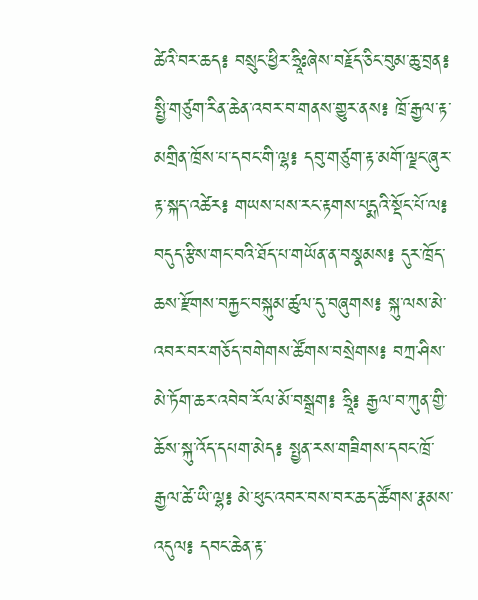ཚེའི་བར་ཆད༔ བསྲུང་ཕྱིར་ཧྲཱིཿཞེས་བརྗོད་ཅིང་བུམ་ཆུ་བྲན༔ སྤྱི་གཙུག་རིན་ཆེན་འབར་བ་གནས་གྱུར་ནས༔ ཁྲོ་རྒྱལ་རྟ་མགྲིན་ཁྲོས་པ་དབང་གི་ལྷ༔ དབུ་གཙུག་རྟ་མགོ་ལྗང་ཞུར་རྟ་སྐད་འཚེར༔ གཡས་པས་རང་རྟགས་པདྨའི་སྡོང་པོ་ལ༔ བདུད་རྩིས་གང་བའི་ཐོད་པ་གཡོན་ན་བསྣམས༔ དུར་ཁྲོད་ཆས་རྫོགས་བརྐྱང་བསྐུམ་ཚུལ་དུ་བཞུགས༔ སྐུ་ལས་མེ་འབར་བར་གཅོད་བགེགས་ཚོགས་བསྲེགས༔ བཀྲ་ཤིས་མེ་ཏོག་ཆར་འབེབ་རོལ་མོ་བསྒྲག༔ ཧྲཱི༔ རྒྱལ་བ་ཀུན་གྱི་ཆོས་སྐུ་འོད་དཔག་མེད༔ སྤྱན་རས་གཟིགས་དབང་ཁྲོ་རྒྱལ་ཚེ་ཡི་ལྷ༔ མེ་ཕུང་འབར་བས་བར་ཆད་ཚོགས་རྣམས་འདུལ༔ དབང་ཆེན་རྟ་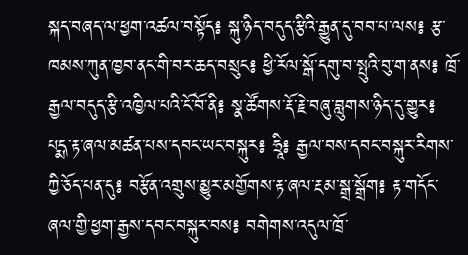སྐད་བཞད་ལ་ཕྱག་འཚལ་བསྟོད༔ སྐུ་ཉིད་བདུད་རྩིའི་རྒྱུན་དུ་བབ་པ་ལས༔ རྩ་ཁམས་ཀུན་ཁྱབ་ནང་གི་བར་ཆད་བསྲུང༔ ཕྱི་རོལ་སྒོ་དགུ་བ་སྤུའི་བུ་ག་ནས༔ ཁྲོ་རྒྱལ་བདུད་རྩི་འཁྱིལ་པའི་ངོ་བོ་ནི༔ སྣ་ཚོགས་རྡོ་རྗེ་བཞུ་བླུགས་ཉིད་དུ་གྱུར༔ པདྨ་རྟ་ཞལ་མཚན་པས་དབང་ཡང་བསྐུར༔ ཧྲཱི༔ རྒྱལ་བས་དབང་བསྐུར་རིགས་ཀྱི་ཅོད་པན་དུ༔ བརྩོན་འགྲུས་མྱུར་མགྱོགས་རྟ་ཞལ་རྔམ་སྒྲ་སྒྲོག༔ རྟ་གདོང་ཞལ་གྱི་ཕྱག་རྒྱས་དབང་བསྐུར་བས༔ བགེགས་འདུལ་ཁྲོ་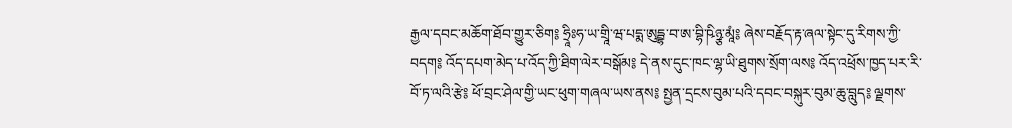རྒྱལ་དབང་མཆོག་ཐོབ་གྱུར་ཅིག༔ ཧྲཱིཿཧ་ཡ་གྲཱི་ཝ་པདྨ་ཨུདྦྷ་བ་ཨ་བྷི་ཥིཉྩ་མཱཾ༔ ཞེས་བརྗོད་རྟ་ཞལ་སྟེང་དུ་རིགས་ཀྱི་བདག༔ འོད་དཔག་མེད་པ་འོད་ཀྱི་ཐིག་ལེར་བསྒོམ༔ དེ་ནས་དུང་ཁང་ལྷ་ཡི་ཐུགས་སྲོག་ལས༔ འོད་འཕྲོས་ཁྱད་པར་རི་བོ་ཏ་ལའི་རྩེ༔ ཕོ་བྲང་ཤེལ་གྱི་ཡང་ཕུག་གཞལ་ཡས་ནས༔ སྤྱན་དྲངས་བུམ་པའི་དབང་བསྐུར་བུམ་ཆུ་བླུད༔ ལྗགས་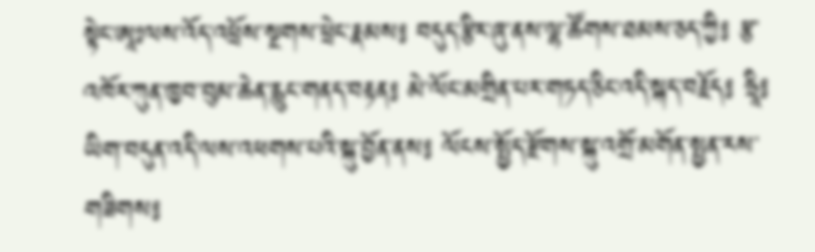སྟེང་ཨཱཿལས་འོད་འཕྲོས་སྔགས་ཕྲེང་རྣམས༔ བདུད་རྩིར་ཞུ་ནས་ལྷ་ཚོགས་ཐམས་ཅད་ཀྱི༔ རྩ་འཁོར་ཀུན་ཁྱབ་བུམ་ཆེན་རླུང་གནད་བརྟན༔ མེ་ལོང་མགྲིན་པར་གཏད་ཅིང་འདི་སྐད་བརྗོད༔ ཧྲཱི༔ ཡིག་བདུན་འདི་ལས་འཕགས་པའི་སྐུ་བྱོན་ནས༔ ལོངས་སྤྱོད་རྫོགས་སྐུ་འགྲོ་མགོན་སྤྱན་རས་གཟིགས༔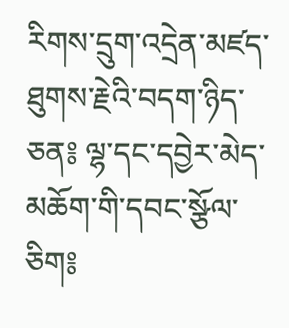རིགས་དྲུག་འདྲེན་མཛད་ཐུགས་རྗེའི་བདག་ཉིད་ཅན༔ ལྷ་དང་དབྱེར་མེད་མཆོག་གི་དབང་སྩོལ་ཅིག༔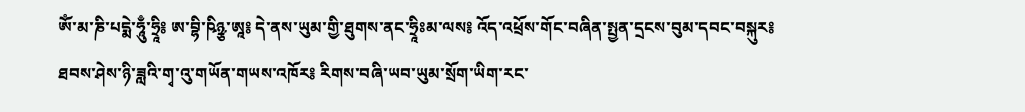ཨོཾ་མ་ཎི་པདྨེ་ཧཱུྃ་ཧྲཱི༔ ཨ་བྷི་ཥིཉྩ་ཨཱ༔ དེ་ནས་ཡུམ་གྱི་ཐུགས་ནང་ཧྲཱིཿམ་ལས༔ འོད་འཕྲོས་གོང་བཞིན་སྤྱན་དྲངས་བུམ་དབང་བསྐུར༔ ཐབས་ཤེས་ཉི་ཟླའི་གྭ་འུ་གཡོན་གཡས་འཁོར༔ རིགས་བཞི་ཡབ་ཡུམ་སྲོག་ཡིག་རང་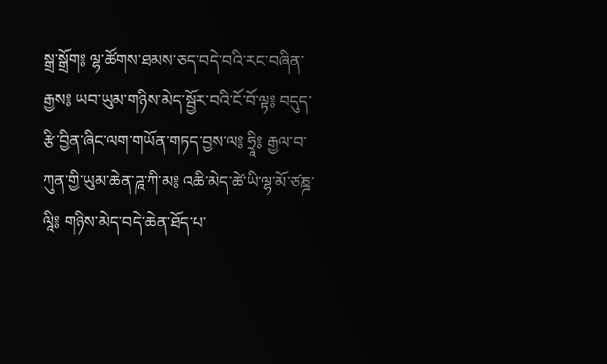སྒྲ་སྒྲོག༔ ལྷ་ཚོགས་ཐམས་ཅད་བདེ་བའི་རང་བཞིན་རྒྱས༔ ཡབ་ཡུམ་གཉིས་མེད་སྦྱོར་བའི་ངོ་བོ་ལྟ༔ བདུད་རྩི་བྱིན་ཞིང་ལག་གཡོན་གཏད་བྱས་ལ༔ ཧྲཱི༔ རྒྱལ་བ་ཀུན་གྱི་ཡུམ་ཆེན་ཌཱ་ཀི་མ༔ འཆི་མེད་ཚེ་ཡི་ལྷ་མོ་ཙཎྜ་ལཱི༔ གཉིས་མེད་བདེ་ཆེན་ཐོད་པ་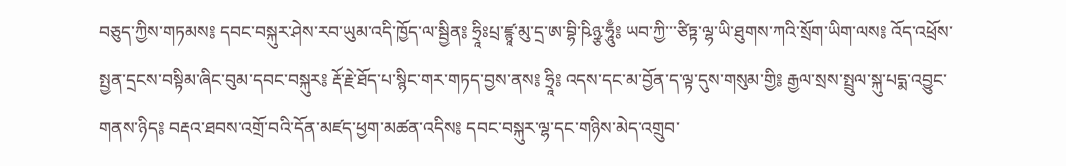བཅུད་ཀྱིས་གཏམས༔ དབང་བསྐུར་ཤེས་རབ་ཡུམ་འདི་ཁྱོད་ལ་སྦྱིན༔ ཧྲཱིཿཔྲ་ཛྙཱ་མུ་དྲ་ཨ་བྷི་ཥིཉྩ་ཧཱུྃ༔ ཡབ་ཀྱི་་་ཙིཏྟ་ལྷ་ཡི་ཐུགས་ཀའི་སྲོག་ཡིག་ལས༔ འོད་འཕྲོས་སྤྱན་དྲངས་བསྟིམ་ཞིང་བུམ་དབང་བསྐུར༔ རྡོ་རྗེ་ཐོད་པ་སྙིང་གར་གཏད་བྱས་ནས༔ ཧྲཱི༔ འདས་དང་མ་བྱོན་ད་ལྟ་དུས་གསུམ་གྱི༔ རྒྱལ་སྲས་སྤྲུལ་སྐུ་པདྨ་འབྱུང་གནས་ཉིད༔ བརྡའ་ཐབས་འགྲོ་བའི་དོན་མཛད་ཕྱག་མཚན་འདིས༔ དབང་བསྐུར་ལྷ་དང་གཉིས་མེད་འགྲུབ་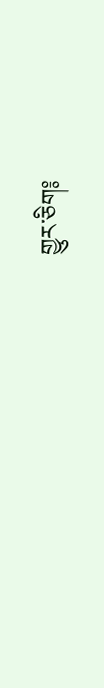གྱུར་ཅིག༔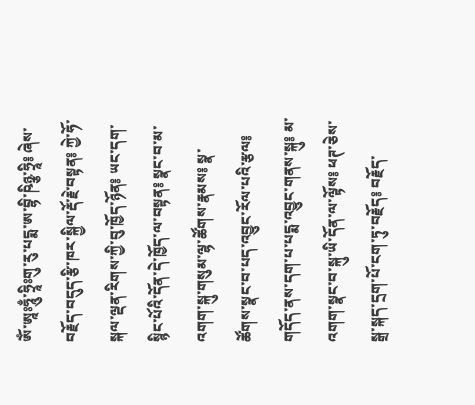ཨོཾ་ཨཱཿཧཱུྃ་ཧྲཱིཿགུ་རུ་པདྨ་ཨ་བྷི་ཥིཉྩ་ཧྲཱི༔ ཞེས་བརྗོད་བདུད་རྩི་ཁར་སྐྱིལ་རྡོ་རྗེ་བསྟན༔ ཀྱེ་ཧོ་སྐལ་ལྡན་རིགས་ཀྱི་བུ་ཁྱོད་ཉོན༔ ཡང་དག་སྙིང་པོའི་དོན་དེ་ཁྱོད་ལ་བསྟན༔ སྣང་བ་མ་འགག་སྐུ་གསུམ་ལྷ་ཚོགས་རྣམས༔ སྣ་ཚོགས་སྣང་བ་པད་འབྱུང་རོལ་པའི་རྩལ༔ གདོད་ནས་དག་པ་པདྨ་འབྱུང་གནས་སྐུ༔ མ་འགག་སྣང་བ་སྐུ་ཡི་དོན་ལ་ལྟོས༔ ཕཊ་ཅེས་སྒྲ་སྐད་དྲག་པོ་ངག་ཏུ་བརྗོད༔ བརྗོད་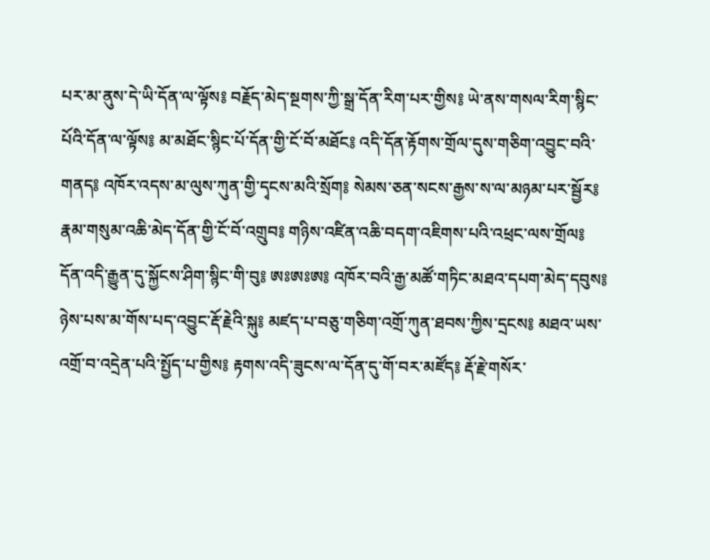པར་མ་ནུས་དེ་ཡི་དོན་ལ་ལྟོས༔ བརྗོད་མེད་སྔགས་ཀྱི་སྒྲ་དོན་རིག་པར་གྱིས༔ ཡེ་ནས་གསལ་རིག་སྙིང་པོའི་དོན་ལ་ལྟོས༔ མ་མཐོང་སྙིང་པོ་དོན་གྱི་ངོ་བོ་མཐོང༔ འདི་དོན་རྟོགས་གྲོལ་དུས་གཅིག་འབྱུང་བའི་གནད༔ འཁོར་འདས་མ་ལུས་ཀུན་གྱི་དྭངས་མའི་སྲོག༔ སེམས་ཅན་སངས་རྒྱས་ས་ལ་མཉམ་པར་སྦྱོར༔ རྣམ་གསུམ་འཆི་མེད་དོན་གྱི་ངོ་བོ་འགྲུབ༔ གཉིས་འཛིན་འཆི་བདག་འཇིགས་པའི་འཕྲང་ལས་གྲོལ༔ དོན་འདི་རྒྱུན་དུ་སྐྱོངས་ཤིག་སྙིང་གི་བུ༔ ཨཿཨཿཨ༔ འཁོར་བའི་རྒྱ་མཚོ་གཏིང་མཐའ་དཔག་མེད་དབུས༔ ཉེས་པས་མ་གོས་པད་འབྱུང་རྡོ་རྗེའི་སྐུ༔ མཛད་པ་བཅུ་གཅིག་འགྲོ་ཀུན་ཐབས་ཀྱིས་དྲངས༔ མཐའ་ཡས་འགྲོ་བ་འདྲེན་པའི་སྤྱོད་པ་གྱིས༔ རྟགས་འདི་ཟུངས་ལ་དོན་དུ་གོ་བར་མཛོད༔ རྡོ་རྗེ་གསོར་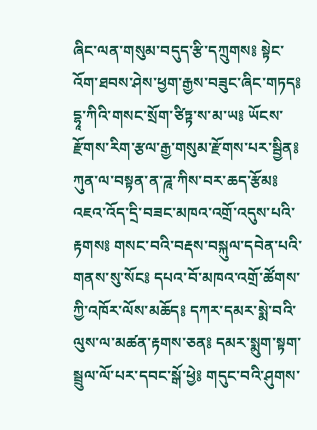ཞིང་ལན་གསུམ་བདུད་རྩི་དཀྲུགས༔ སྟེང་འོག་ཐབས་ཤེས་ཕྱག་རྒྱས་བཟུང་ཞིང་གཏད༔ དྷཱ་ཀིའི་གསང་སྲོག་ཙིཏྟ་ས་མ་ཡ༔ ཡོངས་རྫོགས་རིག་རྩལ་རྒྱ་གསུམ་རྫོགས་པར་སྦྱིན༔ ཀུན་ལ་བསྟན་ན་ཌཱ་ཀིས་བར་ཆད་རྩོམ༔ འཇའ་འོད་དྲི་བཟང་མཁའ་འགྲོ་འདུས་པའི་རྟགས༔ གསང་བའི་བརྡས་བསྐུལ་དབེན་པའི་གནས་སུ་སོང༔ དཔའ་བོ་མཁའ་འགྲོ་ཚོགས་ཀྱི་འཁོར་ལོས་མཆོད༔ དཀར་དམར་སྨེ་བའི་ལུས་ལ་མཚན་རྟགས་ཅན༔ དམར་སྨུག་སྟག་སྦྲུལ་ལོ་པར་དབང་སྒོ་ཕྱེ༔ གདུང་བའི་ཤུགས་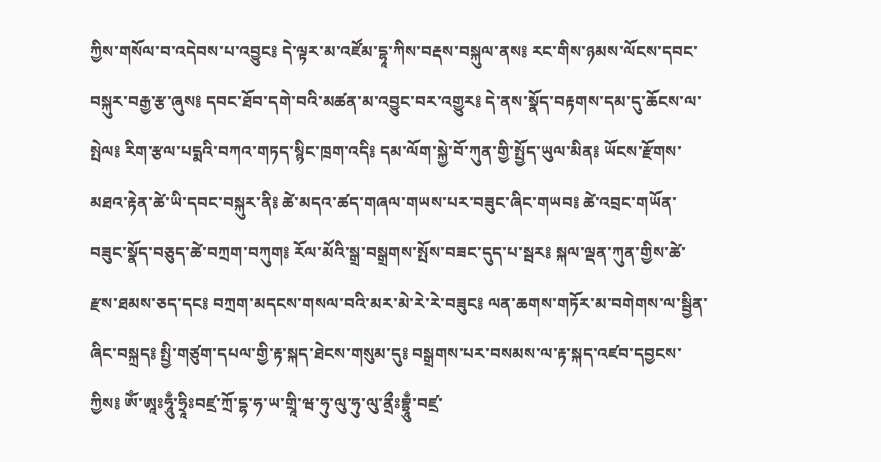ཀྱིས་གསོལ་བ་འདེབས་པ་འབྱུང༔ དེ་ལྟར་མ་འཛོམ་དྷཱ་ཀིས་བརྡས་བསྐུལ་ནས༔ རང་གིས་ཉམས་ལོངས་དབང་བསྐུར་བརྒྱ་རྩ་ཞུས༔ དབང་ཐོབ་དགེ་བའི་མཚན་མ་འབྱུང་བར་འགྱུར༔ དེ་ནས་སྣོད་བརྟགས་དམ་དུ་ཆོངས་ལ་སྤེལ༔ རིག་རྩལ་པདྨའི་བཀའ་གཏད་སྙིང་ཁྲག་འདི༔ དམ་ལོག་སྐྱེ་བོ་ཀུན་གྱི་སྤྱོད་ཡུལ་མིན༔ ཡོངས་རྫོགས་མཐའ་རྟེན་ཚེ་ཡི་དབང་བསྐུར་ནི༔ ཚེ་མདའ་ཚད་གཞལ་གཡས་པར་བཟུང་ཞིང་གཡབ༔ ཚེ་འབྲང་གཡོན་བཟུང་སྣོད་བཅུད་ཚེ་བཀྲག་བཀུག༔ རོལ་མོའི་སྒྲ་བསྒྲགས་སྤོས་བཟང་དུད་པ་སྦར༔ སྐལ་ལྡན་ཀུན་གྱིས་ཚེ་རྫས་ཐམས་ཅད་དང༔ བཀྲག་མདངས་གསལ་བའི་མར་མེ་རེ་རེ་བཟུང༔ ལན་ཆགས་གཏོར་མ་བགེགས་ལ་སྦྱིན་ཞིང་བསྐྲད༔ སྤྱི་གཙུག་དཔལ་གྱི་རྟ་སྐད་ཐེངས་གསུམ་དུ༔ བསྒྲགས་པར་བསམས་ལ་རྟ་སྐད་འཛབ་དབྱངས་ཀྱིས༔ ཨོཾ་ཨཱཿཧཱུྃ་ཧྲཱིཿབཛྲ་ཀྲོ་དྷ་ཧ་ཡ་གྲཱི་ཝ་ཧུ་ལུ་ཧུ་ལུ་ནྲྀཿབྷྲཱུྃ་བཛྲ་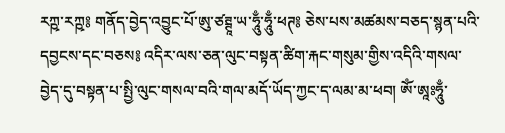རཀྵ་རཀྵ༔ གནོད་བྱེད་འབྱུང་པོ་ཨུ་ཙཊྚཱ་ཡ་ཧཱུྃ་ཧཱུྃ་ཕཊ༔ ཅེས་པས་མཚམས་བཅད་སྙན་པའི་དབྱངས་དང་བཅས༔ འདིར་ལས་ཅན་ལུང་བསྟན་ཚིག་རྐང་གསུམ་གྱིས་འདིའི་གསལ་བྱེད་དུ་བསྟན་པ་སྤྱི་ལུང་གསལ་བའི་གལ་མདོ་ཡོད་ཀྱང་ད་ལམ་མ་ཕབ། ཨོཾ་ཨཱཿཧཱུྃ་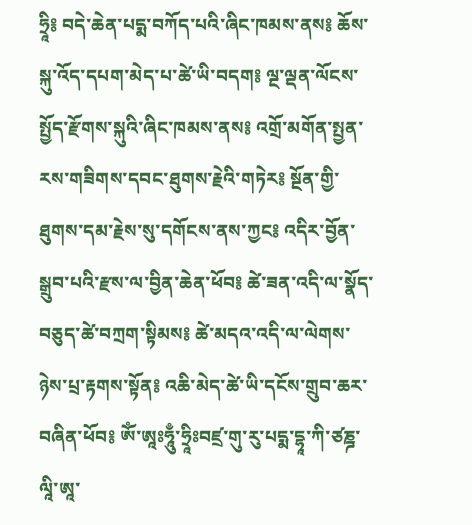ཧྲཱི༔ བདེ་ཆེན་པདྨ་བཀོད་པའི་ཞིང་ཁམས་ནས༔ ཆོས་སྐུ་འོད་དཔག་མེད་པ་ཚེ་ཡི་བདག༔ ལྔ་ལྡན་ལོངས་སྤྱོད་རྫོགས་སྐུའི་ཞིང་ཁམས་ནས༔ འགྲོ་མགོན་སྤྱན་རས་གཟིགས་དབང་ཐུགས་རྗེའི་གཏེར༔ སྔོན་གྱི་ཐུགས་དམ་རྗེས་སུ་དགོངས་ནས་ཀྱང༔ འདིར་བྱོན་སྒྲུབ་པའི་རྫས་ལ་བྱིན་ཆེན་ཕོབ༔ ཚེ་ཟན་འདི་ལ་སྣོད་བཅུད་ཚེ་བཀྲག་སྟིམས༔ ཚེ་མདའ་འདི་ལ་ལེགས་ཉེས་པྲ་རྟགས་སྟོན༔ འཆི་མེད་ཚེ་ཡི་དངོས་གྲུབ་ཆར་བཞིན་ཕོབ༔ ཨོཾ་ཨཱཿཧཱུྃ་ཧྲཱིཿབཛྲ་གུ་རུ་པདྨ་དྷཱ་ཀི་ཙཎྜ་ལཱི་ཨཱ་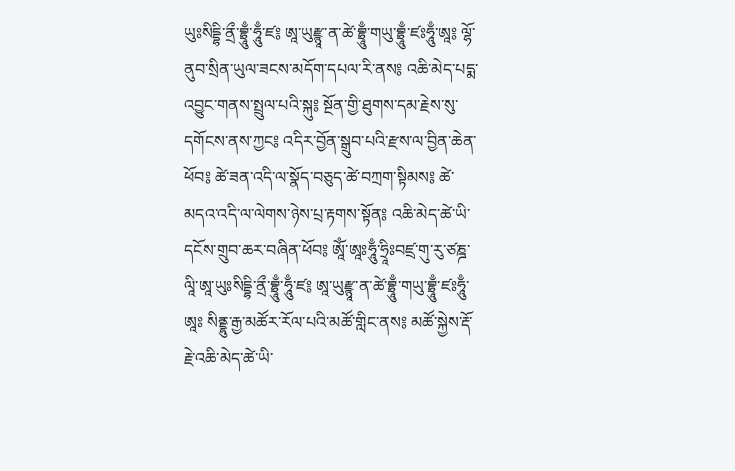ཡུཿསིདྡྷི་ནྲྀ་བྷྲཱུྃ་ཧཱུྃ་ཛ༔ ཨཱ་ཡུརྫྙཱ་ན་ཚེ་བྷྲཱུྃ་གཡུ་བྷྲཱུྃ་ཛཿཧཱུྃ་ཨཱ༔ ལྷོ་ནུབ་སྲིན་ཡུལ་ཟངས་མདོག་དཔལ་རི་ནས༔ འཆི་མེད་པདྨ་འབྱུང་གནས་སྤྲུལ་པའི་སྐུ༔ སྔོན་གྱི་ཐུགས་དམ་རྗེས་སུ་དགོངས་ནས་ཀྱང༔ འདིར་བྱོན་སྒྲུབ་པའི་རྫས་ལ་བྱིན་ཆེན་ཕོབ༔ ཚེ་ཟན་འདི་ལ་སྣོད་བཅུད་ཚེ་བཀྲག་སྟིམས༔ ཚེ་མདའ་འདི་ལ་ལེགས་ཉེས་པྲ་རྟགས་སྟོན༔ འཆི་མེད་ཚེ་ཡི་དངོས་གྲུབ་ཆར་བཞིན་ཕོབ༔ ཨཱོཾ་ཨཱཿཧཱུྃ་ཧྲཱིཿབཛྲ་གུ་རུ་ཙཎྜ་ལཱི་ཨཱ་ཡུཿསིདྡྷི་ནྲྀ་བྷྲཱུྃ་ཧཱུྃ་ཛ༔ ཨཱ་ཡུརྫྙཱ་ན་ཚེ་བྷྲཱུྃ་གཡུ་བྷྲཱུྃ་ཛཿཧཱུྃ་ཨཱཿ སིནྡྷུ་རྒྱ་མཚོར་རོལ་པའི་མཚོ་གླིང་ནས༔ མཚོ་སྐྱེས་རྡོ་རྗེ་འཆི་མེད་ཚེ་ཡི་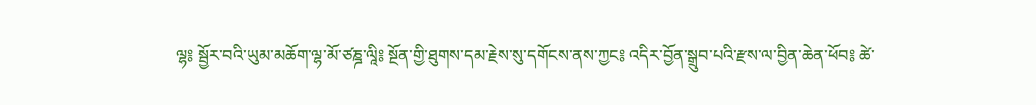ལྷ༔ སྦྱོར་བའི་ཡུམ་མཆོག་ལྷ་མོ་ཙཎྜ་ལཱི༔ སྔོན་གྱི་ཐུགས་དམ་རྗེས་སུ་དགོངས་ནས་ཀྱང༔ འདིར་བྱོན་སྒྲུབ་པའི་རྫས་ལ་བྱིན་ཆེན་ཕོབ༔ ཚེ་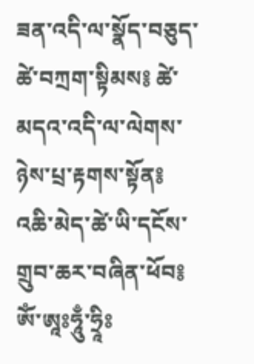ཟན་འདི་ལ་སྣོད་བཅུད་ཚེ་བཀྲག་སྟིམས༔ ཚེ་མདའ་འདི་ལ་ལེགས་ཉེས་པྲ་རྟགས་སྟོན༔ འཆི་མེད་ཚེ་ཡི་དངོས་གྲུབ་ཆར་བཞིན་ཕོབ༔ ཨོཾ་ཨཱཿཧཱུྃ་ཧྲཱིཿ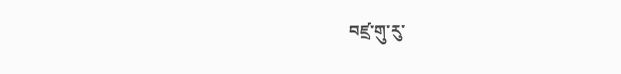བཛྲ་གུ་རུ་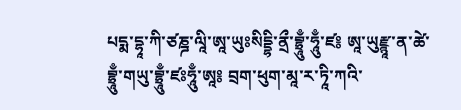པདྨ་དྷཱ་ཀི་ཙཎྜ་ལཱི་ཨཱ་ཡུཿསིདྡྷི་ནྲྀ་བྷྲཱུྃ་ཧཱུྃ་ཛ༔ ཨཱ་ཡུརྫྙཱ་ན་ཚེ་བྷྲཱུྃ་གཡུ་བྷྲཱུྃ་ཛཿཧཱུྃ་ཨཱ༔ བྲག་ཕུག་མཱ་ར་ཏཱི་ཀའི་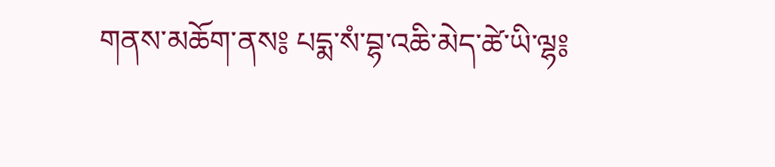གནས་མཆོག་ནས༔ པདྨ་སཾ་བྷ་འཆི་མེད་ཚེ་ཡི་ལྷ༔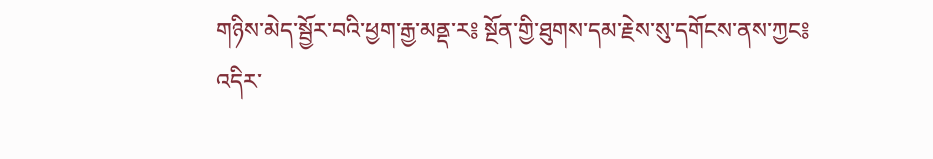གཉིས་མེད་སྦྱོར་བའི་ཕྱག་རྒྱ་མནྡ་ར༔ སྔོན་གྱི་ཐུགས་དམ་རྗེས་སུ་དགོངས་ནས་ཀྱང༔ འདིར་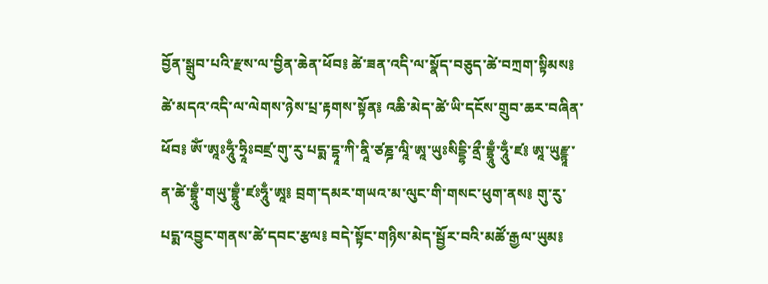བྱོན་སྒྲུབ་པའི་རྫས་ལ་བྱིན་ཆེན་ཕོབ༔ ཚེ་ཟན་འདི་ལ་སྣོད་བཅུད་ཚེ་བཀྲག་སྟིམས༔ ཚེ་མདའ་འདི་ལ་ལེགས་ཉེས་པྲ་རྟགས་སྟོན༔ འཆི་མེད་ཚེ་ཡི་དངོས་གྲུབ་ཆར་བཞིན་ཕོབ༔ ཨོཾ་ཨཱཿཧཱུྃ་ཧྲཱིཿབཛྲ་གུ་རུ་པདྨ་དྷཱ་ཀི་ནཱི་ཙཎྜ་ལཱི་ཨཱ་ཡུཿསིདྡྷི་ནྲྀ་བྷྲཱུྃ་ཧཱུྃ་ཛ༔ ཨཱ་ཡུརྫྙཱ་ན་ཚེ་བྷྲཱུྃ་གཡུ་བྷྲཱུྃ་ཛཿཧཱུྃ་ཨཱ༔ བྲག་དམར་གཡའ་མ་ལུང་གི་གསང་ཕུག་ནས༔ གུ་རུ་པདྨ་འབྱུང་གནས་ཚེ་དབང་རྩལ༔ བདེ་སྟོང་གཉིས་མེད་སྦྱོར་བའི་མཚོ་རྒྱལ་ཡུམ༔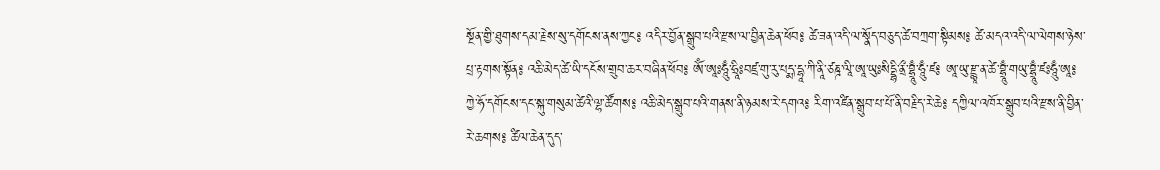སྔོན་གྱི་ཐུགས་དམ་རྗེས་སུ་དགོངས་ནས་ཀྱང༔ འདིར་བྱོན་སྒྲུབ་པའི་རྫས་ལ་བྱིན་ཆེན་ཕོབ༔ ཚེ་ཟན་འདི་ལ་སྣོད་བཅུད་ཚེ་བཀྲག་སྟིམས༔ ཚེ་མདའ་འདི་ལ་ལེགས་ཉེས་པྲ་རྟགས་སྟོན༔ འཆི་མེད་ཚེ་ཡི་དངོས་གྲུབ་ཆར་བཞིན་ཕོབ༔ ཨོཾ་ཨཱཿཧཱུྃ་ཧྲཱིཿབཛྲ་གུ་རུ་པདྨ་དྷཱ་ཀི་ནཱི་ཙཎྜ་ལཱི་ཨཱ་ཡུཿསིདྡྷི་ནྲྀ་བྷྲཱུྃ་ཧཱུྃ་ཛ༔ ཨཱ་ཡུ་རྫྙཱ་ན་ཚེ་བྷྲཱུྃ་གཡུ་བྷྲཱུྃ་ཛཿཧཱུྃ་ཨཱ༔ ཀྱེ་ཧོ་དགོངས་དང་སྐུ་གསུམ་ཚེའི་ལྷ་ཚོགས༔ འཆི་མེད་སྒྲུབ་པའི་གནས་ནི་ཉམས་རེ་དགའ༔ རིག་འཛིན་སྒྲུབ་པ་པོ་ནི་བརྗིད་རེ་ཆེ༔ དཀྱིལ་འཁོར་སྒྲུབ་པའི་རྫས་ནི་བྱིན་རེ་ཆགས༔ ཚིལ་ཆེན་དུད་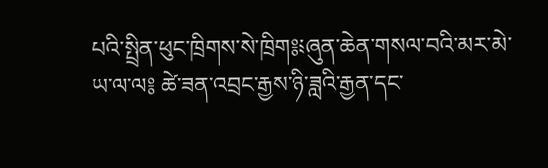པའི་སྤྲིན་ཕུང་ཁྲིགས་སེ་ཁྲིག༔༴ཞུན་ཆེན་གསལ་བའི་མར་མེ་ཡ་ལ་ལ༔ ཚེ་ཟན་འབྲང་རྒྱས་ཉི་ཟླའི་རྒྱན་དང་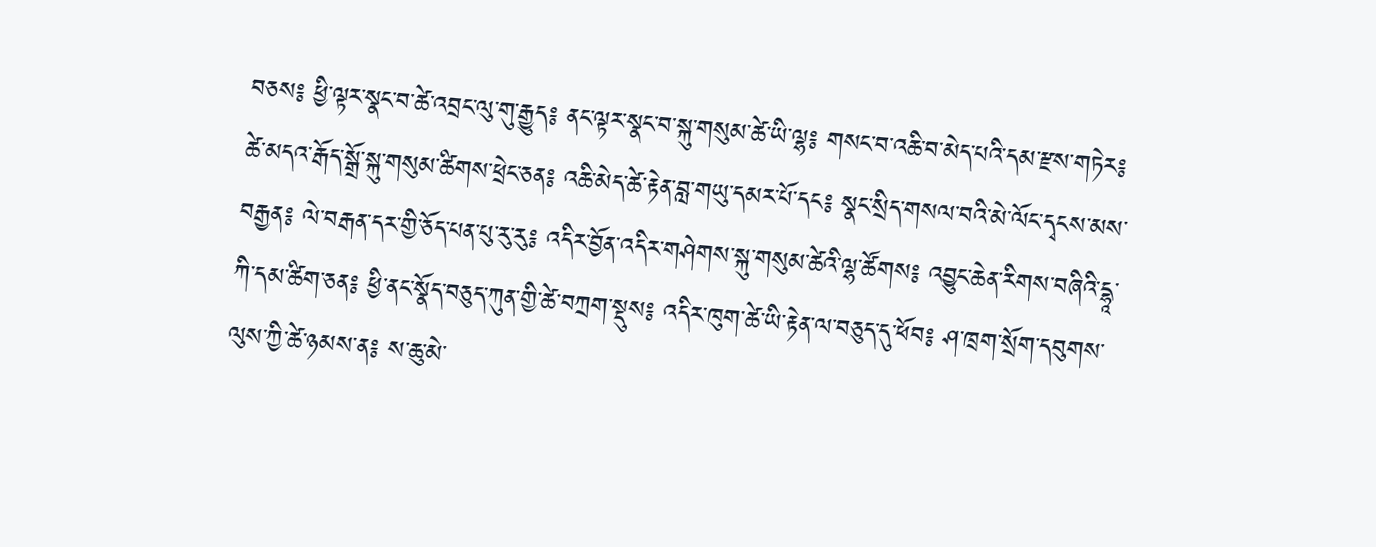བཅས༔ ཕྱི་ལྟར་སྣང་བ་ཚེ་འབྲང་ལུ་གུ་རྒྱུད༔ ནང་ལྟར་སྣང་བ་སྐུ་གསུམ་ཚེ་ཡི་ལྷ༔ གསང་བ་འཆི་བ་མེད་པའི་དམ་རྫས་གཏེར༔ ཚེ་མདའ་རྒོད་སྒྲོ་སྐུ་གསུམ་ཚིགས་ཕྲེང་ཅན༔ འཆི་མེད་ཚེ་རྟེན་བླ་གཡུ་དམར་པོ་དང༔ སྣང་སྲིད་གསལ་བའི་མེ་ལོང་དྭངས་མས་བརྒྱན༔ ལེ་བརྒན་དར་གྱི་ཅོད་པན་པུ་རུ་རུ༔ འདིར་བྱོན་འདིར་གཤེགས་སྐུ་གསུམ་ཚེའི་ལྷ་ཚོགས༔ འབྱུང་ཆེན་རིགས་བཞིའི་དྷཱ་ཀི་དམ་ཚིག་ཅན༔ ཕྱི་ནང་སྣོད་བཅུད་ཀུན་གྱི་ཚེ་བཀྲག་སྡུས༔ འདིར་ཁུག་ཚེ་ཡི་རྟེན་ལ་བཅུད་དུ་ཕོབ༔ ཤ་ཁྲག་སྲོག་དབུགས་ལུས་ཀྱི་ཚེ་ཉམས་ན༔ ས་ཆུ་མེ་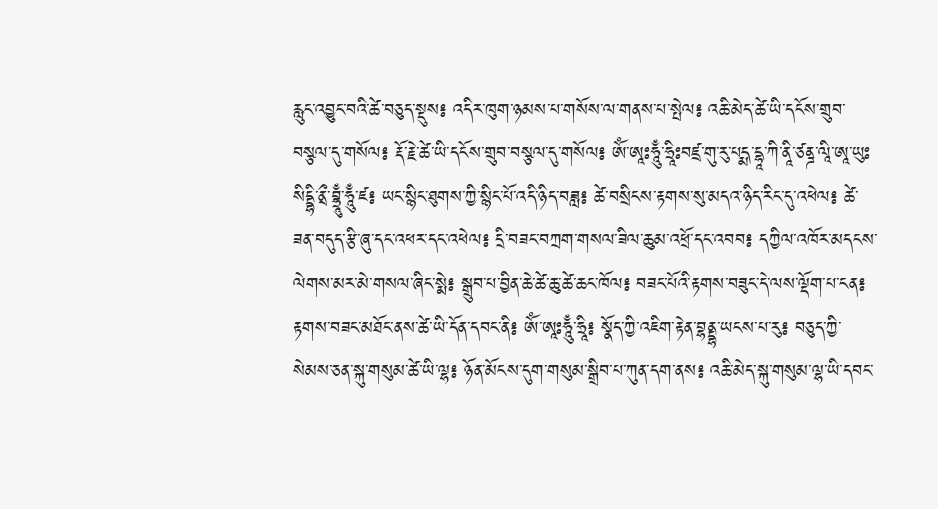རླུང་འབྱུང་བའི་ཚེ་བཅུད་སྡུས༔ འདིར་ཁུག་ཉམས་པ་གསོས་ལ་གནས་པ་སྤེལ༔ འཆི་མེད་ཚེ་ཡི་དངོས་གྲུབ་བསྩལ་དུ་གསོལ༔ རྡོ་རྗེ་ཚེ་ཡི་དངོས་གྲུབ་བསྩལ་དུ་གསོལ༔ ཨོཾ་ཨཱཿཧཱུྃ་ཧྲཱིཿབཛྲ་གུ་རུ་པདྨ་དྷཱ་ཀི་ནཱི་ཙནྜ་ལཱི་ཨཱ་ཡུཿསིདྡྷི་ནྲྀ་བྷྲཱུྃ་ཧཱུྃ་ཛ༔ ཡང་སྙིང་ཐུགས་ཀྱི་སྙིང་པོ་འདི་ཉིད་བཟླ༔ ཚེ་བསྲིངས་རྟགས་སུ་མདའ་ཉིད་རིང་དུ་འཕེལ༔ ཚེ་ཟན་བདུད་རྩི་ཞུ་དང་འཕར་དང་འཕེལ༔ དྲི་བཟང་བཀྲག་གསལ་ཟིལ་ཆུམ་འཕྲོ་དང་འབབ༔ དཀྱིལ་འཁོར་མདངས་ལེགས་མར་མེ་གསལ་ཞིང་སྨེ༔ སྒྲུབ་པ་བྱིན་ཆེ་ཚེ་ཆུ་ཚེ་ཆང་ཁོལ༔ བཟང་པོའི་རྟགས་བཟུང་དེ་ལས་ལྡོག་པ་ངན༔ རྟགས་བཟང་མཐོང་ནས་ཚེ་ཡི་དོན་དབང་ནི༔ ཨོཾ་ཨཱཿཧཱུྃ་ཧྲཱི༔ སྣོད་ཀྱི་འཇིག་རྟེན་བྷནྡྷ་ཡངས་པ་རུ༔ བཅུད་ཀྱི་སེམས་ཅན་སྐུ་གསུམ་ཚེ་ཡི་ལྷ༔ ཉོན་མོངས་དུག་གསུམ་སྒྲིབ་པ་ཀུན་དག་ནས༔ འཆི་མེད་སྐུ་གསུམ་ལྷ་ཡི་དབང་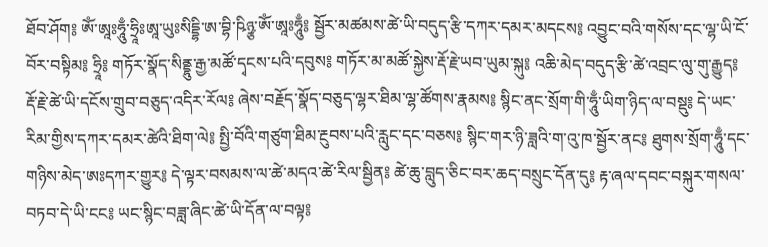ཐོབ་ཤོག༔ ཨོཾ་ཨཱཿཧཱུྃ་ཧྲཱིཿཨཱ་ཡུཿསིདྡྷི་ཨ་བྷི་ཥིཉྩ་ཨོཾ་ཨཱཿཧཱུྃ༔ སྦྱོར་མཚམས་ཚེ་ཡི་བདུད་རྩི་དཀར་དམར་མདངས༔ འབྱུང་བའི་གསོས་དང་ལྷ་ཡི་ངོ་བོར་བསྟིམ༔ ཧྲཱི༔ གཏོར་སྣོད་སིནྡྷུ་རྒྱ་མཚོ་དྭངས་པའི་དབུས༔ གཏོར་མ་མཚོ་སྐྱེས་རྡོ་རྗེ་ཡབ་ཡུམ་སྐུ༔ འཆི་མེད་བདུད་རྩི་ཚེ་འབྲང་ལུ་གུ་རྒྱུད༔ རྡོ་རྗེ་ཚེ་ཡི་དངོས་གྲུབ་བཅུད་འདིར་རོལ༔ ཞེས་བརྗོད་སྣོད་བཅུད་ལྷར་ཐིམ་ལྷ་ཚོགས་རྣམས༔ སྙིང་ནང་སྲོག་གི་ཧཱུྃ་ཡིག་ཉིད་ལ་བསྡུ༔ དེ་ཡང་རིམ་གྱིས་དཀར་དམར་ཚེའི་ཐིག་ལེ༔ སྤྱི་བོའི་གཙུག་ཐིམ་རྔུབས་པའི་རླུང་དང་བཅས༔ སྙིང་གར་ཉི་ཟླའི་ག་འུ་ཁ་སྦྱོར་ནང༔ ཐུགས་སྲོག་ཧཱུྃ་དང་གཉིས་མེད་ཨཿདཀར་གྱུར༔ དེ་ལྟར་བསམས་ལ་ཚེ་མདའ་ཚེ་རིལ་སྦྱིན༔ ཚེ་ཆུ་བླུད་ཅིང་བར་ཆད་བསྲུང་དོན་དུ༔ རྟ་ཞལ་དབང་བསྐུར་གསལ་བཏབ་དེ་ཡི་ངང༔ ཡང་སྙིང་བཟླ་ཞིང་ཚེ་ཡི་དོན་ལ་བལྟ༔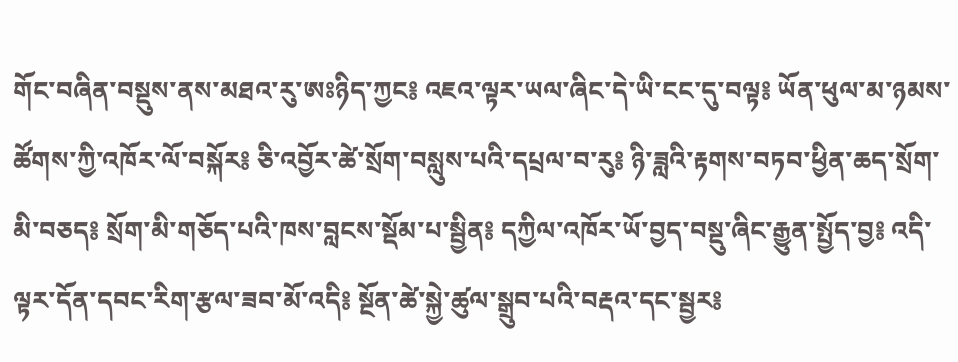གོང་བཞིན་བསྡུས་ནས་མཐའ་རུ་ཨཿཉིད་ཀྱང༔ འཇའ་ལྟར་ཡལ་ཞིང་དེ་ཡི་ངང་དུ་བལྟ༔ ཡོན་ཕུལ་མ་ཉམས་ཚོགས་ཀྱི་འཁོར་ལོ་བསྐོར༔ ཅི་འབྱོར་ཚེ་སྲོག་བསླུས་པའི་དཔྲལ་བ་རུ༔ ཉི་ཟླའི་རྟགས་བཏབ་ཕྱིན་ཆད་སྲོག་མི་བཅད༔ སྲོག་མི་གཅོད་པའི་ཁས་བླངས་སྡོམ་པ་སྦྱིན༔ དཀྱིལ་འཁོར་ཡོ་བྱད་བསྡུ་ཞིང་རྒྱུན་སྤྱོད་བྱ༔ འདི་ལྟར་དོན་དབང་རིག་རྩལ་ཟབ་མོ་འདི༔ སྔོན་ཚེ་སྐྱེ་ཚུལ་སྒྲུབ་པའི་བརྡའ་དང་སྦྱར༔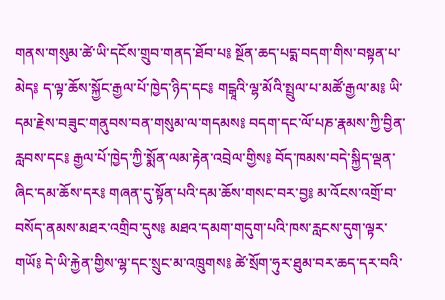གནས་གསུམ་ཚེ་ཡི་དངོས་གྲུབ་གནད་ཐོབ་པ༔ སྔོན་ཆད་པདྨ་བདག་གིས་བསྟན་པ་མེད༔ ད་ལྟ་ཆོས་སྐྱོང་རྒྱལ་པོ་ཁྱེད་ཉིད་དང༔ གངྒཱའི་ལྷ་མོའི་སྤྲུལ་པ་མཚོ་རྒྱལ་མ༔ ཡི་དམ་རྗེས་བཟུང་གནུབས་བན་གསུམ་ལ་གདམས༔ བདག་དང་ལོ་པཎ་རྣམས་ཀྱི་བྱིན་རླབས་དང༔ རྒྱལ་པོ་ཁྱེད་ཀྱི་སྨོན་ལམ་རྟེན་འབྲེལ་གྱིས༔ བོད་ཁམས་བདེ་སྐྱིད་ལྡན་ཞིང་དམ་ཆོས་དར༔ གཞན་དུ་སྟོན་པའི་དམ་ཆོས་གསང་བར་བྱ༔ མ་འོངས་འགྲོ་བ་བསོད་ནམས་མཐར་འགྲིབ་དུས༔ མཐའ་དམག་གདུག་པའི་ཁས་རླངས་དུག་ལྟར་གཡོ༔ དེ་ཡི་རྐྱེན་གྱིས་ལྷ་དང་སྲུང་མ་འཁྲུགས༔ ཚེ་སྲོག་ཧུར་ཐུམ་བར་ཆད་དར་བའི་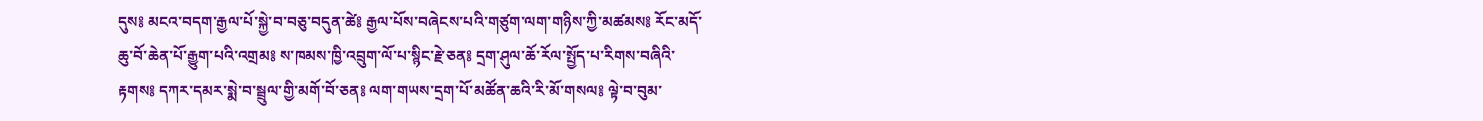དུས༔ མངའ་བདག་རྒྱལ་པོ་སྐྱེ་བ་བཅུ་བདུན་ཚེ༔ རྒྱལ་པོས་བཞེངས་པའི་གཙུག་ལག་གཉིས་ཀྱི་མཚམས༔ རོང་མདོ་ཆུ་བོ་ཆེན་པོ་རྒྱུག་པའི་འགྲམ༔ ས་ཁམས་ཁྱི་འབྲུག་ལོ་པ་སྙིང་རྗེ་ཅན༔ དྲག་ཤུལ་ཆོ་རོལ་སྤྱོད་པ་རིགས་བཞིའི་རྟགས༔ དཀར་དམར་སྨེ་བ་སྦྲུལ་གྱི་མགོ་བོ་ཅན༔ ལག་གཡས་དྲག་པོ་མཚོན་ཆའི་རི་མོ་གསལ༔ ལྟེ་བ་བུམ་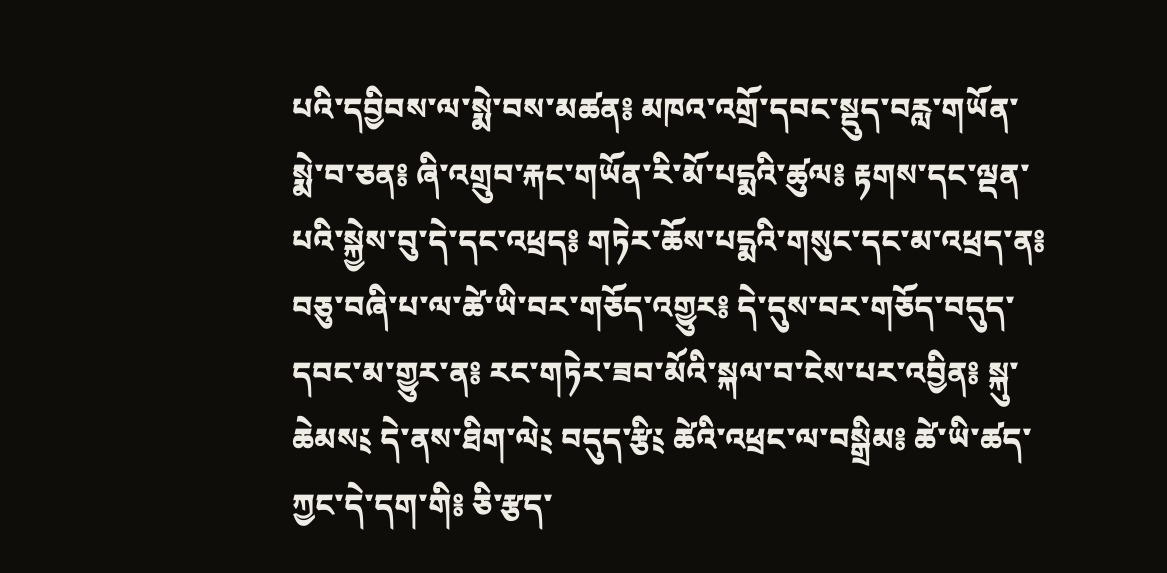པའི་དབྱིབས་ལ་སྨེ་བས་མཚན༔ མཁའ་འགྲོ་དབང་སྡུད་བརླ་གཡོན་སྨེ་བ་ཅན༔ ཞི་འགྲུབ་རྐང་གཡོན་རི་མོ་པདྨའི་ཚུལ༔ རྟགས་དང་ལྡན་པའི་སྐྱེས་བུ་དེ་དང་འཕྲད༔ གཏེར་ཆོས་པདྨའི་གསུང་དང་མ་འཕྲད་ན༔ བཅུ་བཞི་པ་ལ་ཚེ་ཡི་བར་གཅོད་འགྱུར༔ དེ་དུས་བར་གཅོད་བདུད་དབང་མ་གྱུར་ན༔ རང་གཏེར་ཟབ་མོའི་སྐལ་བ་ངེས་པར་འབྱིན༔ སྐུ་ཆེམས༴ དེ་ནས་ཐིག་ལེ༴ བདུད་རྩི༴ ཚེའི་འཕྲང་ལ་བསྒྲིམ༔ ཚེ་ཡི་ཚད་ཀྱང་དེ་དག་གི༔ ཅི་རྩད་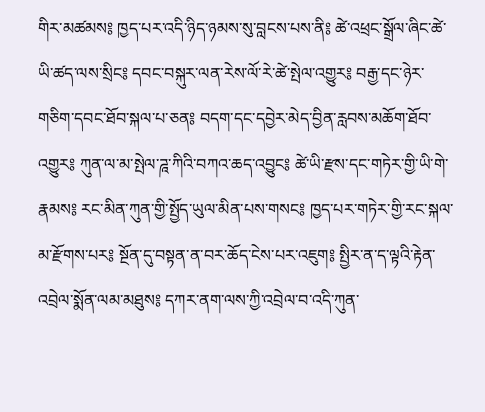གིར་མཚམས༔ ཁྱད་པར་འདི་ཉིད་ཉམས་སུ་བླངས་པས་ནི༔ ཚེ་འཕྲང་སྒྲོལ་ཞིང་ཚེ་ཡི་ཚད་ལས་སྲིང༔ དབང་བསྐུར་ལན་རེས་ལོ་རེ་ཚེ་སྤེལ་འགྱུར༔ བརྒྱ་དང་ཉེར་གཅིག་དབང་ཐོབ་སྐལ་པ་ཅན༔ བདག་དང་དབྱེར་མེད་བྱིན་རླབས་མཆོག་ཐོབ་འགྱུར༔ ཀུན་ལ་མ་སྤེལ་ཌཱ་ཀིའི་བཀའ་ཆད་འབྱུང༔ ཚེ་ཡི་རྫས་དང་གཏེར་གྱི་ཡི་གེ་རྣམས༔ རང་མིན་ཀུན་གྱི་སྤྱོད་ཡུལ་མིན་པས་གསང༔ ཁྱད་པར་གཏེར་གྱི་རང་སྐལ་མ་རྫོགས་པར༔ སྔོན་དུ་བསྟན་ན་བར་ཆོད་ངེས་པར་འཇུག༔ སྤྱིར་ན་ད་ལྟའི་རྟེན་འབྲེལ་སྨོན་ལམ་མཐུས༔ དཀར་ནག་ལས་ཀྱི་འབྲེལ་བ་འདི་ཀུན་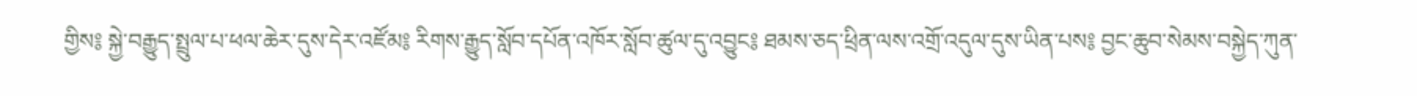གྱིས༔ སྐྱེ་བརྒྱུད་སྤྲུལ་པ་ཕལ་ཆེར་དུས་དེར་འཛོམ༔ རིགས་རྒྱུད་སློབ་དཔོན་འཁོར་སློབ་ཚུལ་དུ་འབྱུང༔ ཐམས་ཅད་ཕྲིན་ལས་འགྲོ་འདུལ་དུས་ཡིན་པས༔ བྱང་ཆུབ་སེམས་བསྐྱེད་ཀུན་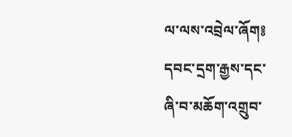ལ་ལས་འབྲེལ་ཞོག༔ དབང་དྲག་རྒྱས་དང་ཞི་བ་མཆོག་འགྲུབ་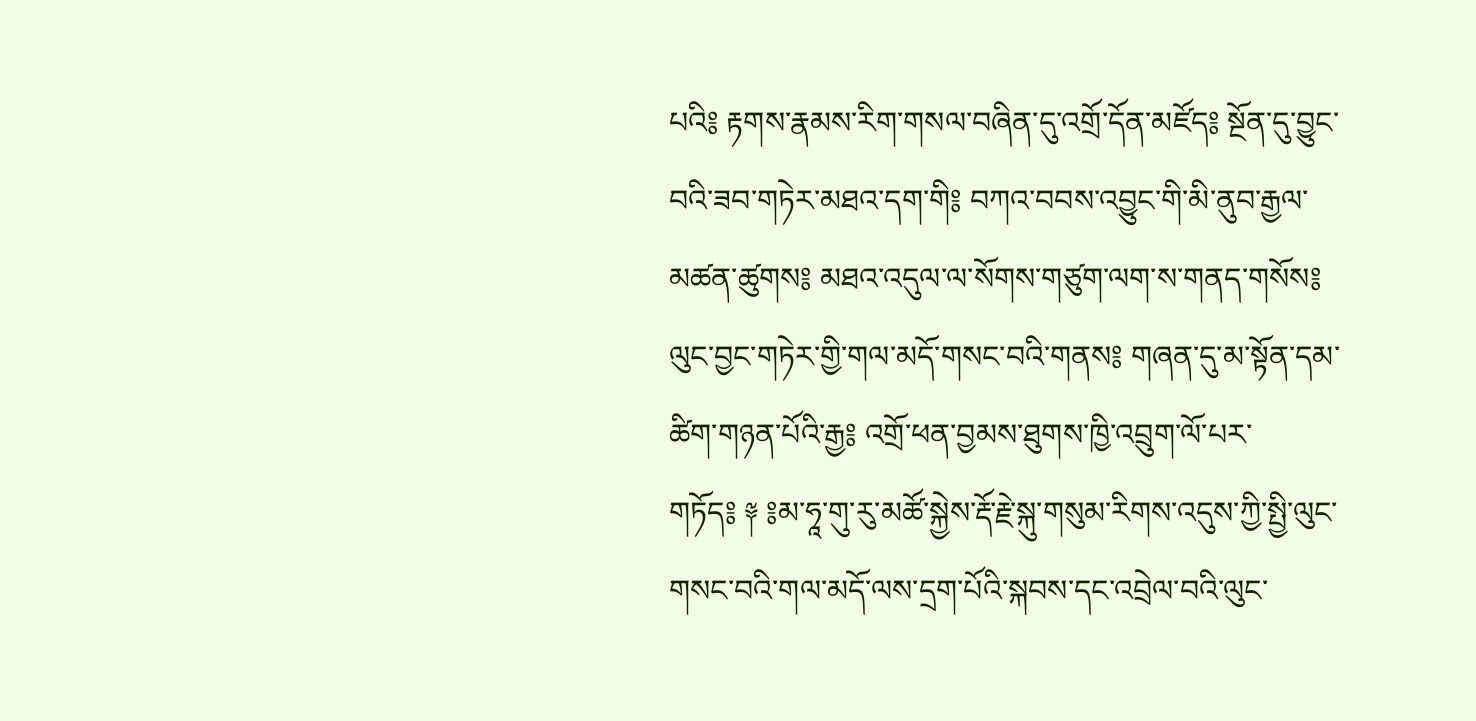པའི༔ རྟགས་རྣམས་རིག་གསལ་བཞིན་དུ་འགྲོ་དོན་མཛོད༔ སྔོན་དུ་བྱུང་བའི་ཟབ་གཏེར་མཐའ་དག་གི༔ བཀའ་བབས་འབྱུང་གི་མི་ནུབ་རྒྱལ་མཚན་ཚུགས༔ མཐའ་འདུལ་ལ་སོགས་གཙུག་ལག་ས་གནད་གསོས༔ ལུང་བྱང་གཏེར་གྱི་གལ་མདོ་གསང་བའི་གནས༔ གཞན་དུ་མ་སྟོན་དམ་ཚིག་གཉན་པོའི་རྒྱ༔ འགྲོ་ཕན་བྱམས་ཐུགས་ཁྱི་འབྲུག་ལོ་པར་གཏོད༔ ༈ ༔མ་ཧཱ་གུ་རུ་མཚོ་སྐྱེས་རྡོ་རྗེ་སྐུ་གསུམ་རིགས་འདུས་ཀྱི་སྤྱི་ལུང་གསང་བའི་གལ་མདོ་ལས་དྲག་པོའི་སྐབས་དང་འབྲེལ་བའི་ལུང་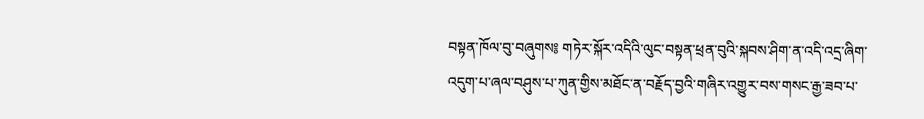བསྟན་ཁོལ་བུ་བཞུགས༔ གཏེར་སྐོར་འདིའི་ལུང་བསྟན་ཕྲན་བུའི་སྐབས་ཤིག་ན་འདི་འདྲ་ཞིག་འདུག་པ་ཞལ་བཤུས་པ་ཀུན་གྱིས་མཐོང་ན་བརྗོད་བྱའི་གཞིར་འགྱུར་བས་གསང་རྒྱ་ཟབ་པ་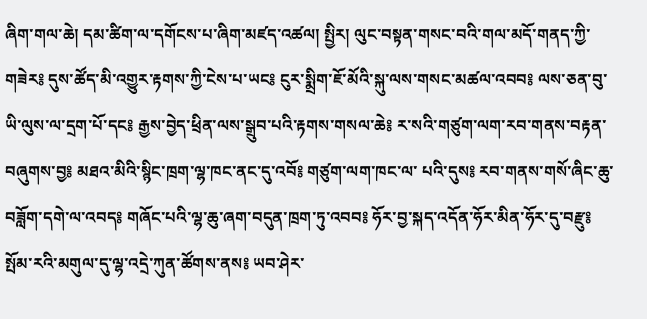ཞིག་གལ་ཆེ། དམ་ཚིག་ལ་དགོངས་པ་ཞིག་མཛད་འཚལ། སྤྱིར། ལུང་བསྟན་གསང་བའི་གལ་མདོ་གནད་ཀྱི་གཟེར༔ དུས་ཚོད་མི་འགྱུར་རྟགས་ཀྱི་ངེས་པ་ཡང༔ ངུར་སྨྲིག་ཇོ་མོའི་སྐུ་ལས་གསང་མཚལ་འབབ༔ ལས་ཅན་བུ་ཡི་ལུས་ལ་དྲག་པོ་དང༔ རྒྱས་བྱེད་ཕྲིན་ལས་སྒྲུབ་པའི་རྟགས་གསལ་ཆེ༔ ར་སའི་གཙུག་ལག་རབ་གནས་བརྟན་བཞུགས་བྱ༔ མཐའ་མིའི་སྙིང་ཁྲག་ལྷ་ཁང་ནང་དུ་འབོ༔ གཙུག་ལག་ཁང་ལ་ པའི་དུས༔ རབ་གནས་གསོ་ཞིང་ཆུ་བཟློག་དགེ་ལ་འབད༔ གཞོང་པའི་ལྷ་ཆུ་ཞག་བདུན་ཁྲག་ཏུ་འབབ༔ ཧོར་བྱ་སྐད་འདོན་ཧོར་མིན་ཧོར་དུ་བརྫུ༔ སྤོམ་རའི་མགུལ་དུ་ལྷ་འདྲེ་ཀུན་ཚོགས་ནས༔ ཡབ་ཤེར་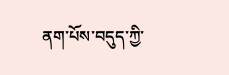ནག་པོས་བདུད་ཀྱི་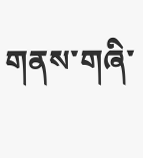གནས་གཞི་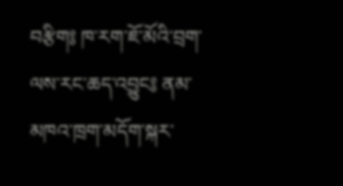བརྩིག༔ ཁ་རག་ཇོ་མོའི་བྲག་ལས་རང་ཆད་འབྱུང༔ ནམ་མཁའ་ཁྲག་མདོག་སྐར་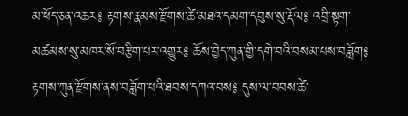མ་ཕོད་ཅན་འཆར༔ རྟགས་རྣམས་རྫོགས་ཚེ་མཐའ་དམག་དབུས་སུ་རྡོལ༔ འབྲི་སྟག་མཚམས་སུ་མཁར་སོ་བརྩིག་པར་འགྱུར༔ ཆོས་བྱེད་ཀུན་གྱི་དགེ་བའི་བསམ་པས་བཟློག༔ རྟགས་ཀུན་རྫོགས་ནས་བཟློག་པའི་ཐབས་དཀའ་བས༔ དུས་ལ་བབས་ཚེ་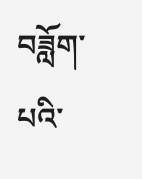བཟློག་པའི་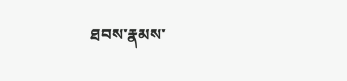ཐབས་རྣམས་